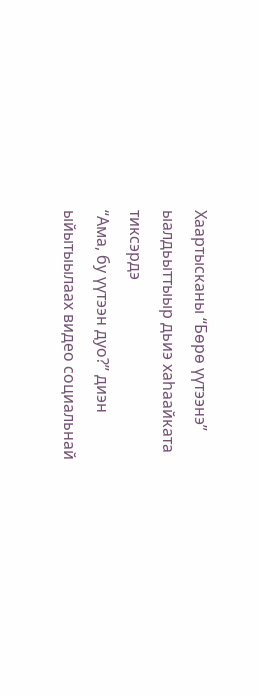Хаартысканы “Бөрө үүтээнэ” ыалдьыттыыр дьиэ хаһаайката тиксэрдэ
“Ама, бу үүтээн дуо?” диэн ыйытыылаах видео социальнай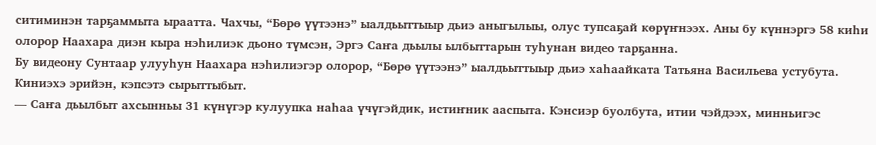ситиминэн тарҕаммыта ыраатта. Чахчы, “Бөрө үүтээнэ” ыалдьыттыыр дьиэ аныгылыы, олус тупсаҕай көрүҥнээх. Аны бу күннэргэ 58 киһи олорор Наахара диэн кыра нэһилиэк дьоно түмсэн, Эргэ Саҥа дьылы ылбыттарын туһунан видео тарҕанна.
Бу видеону Сунтаар улууһун Наахара нэһилиэгэр олорор, “Бөрө үүтээнэ” ыалдьыттыыр дьиэ хаһаайката Татьяна Васильева устубута. Киниэхэ эрийэн, кэпсэтэ сырыттыбыт.
— Саҥа дьылбыт ахсынньы 31 күнүгэр кулуупка наһаа үчүгэйдик, истиҥник ааспыта. Кэнсиэр буолбута, итии чэйдээх, минньигэс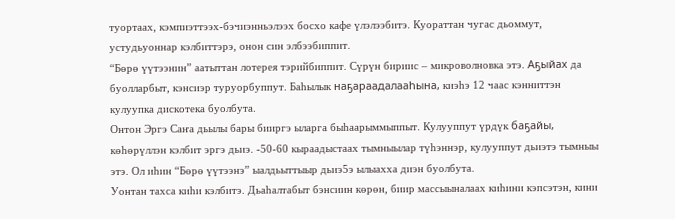туортаах, кэмпиэттээх-бэчиэнньэлээх босхо кафе үлэлээбитэ. Куораттан чугас дьоммут, устудьуоннар кэлбиттэрэ, онон син элбээбиппит.
“Бөрө үүтээнин” аатыттан лотерея тэрийбиппит. Сүрүн бириис – микроволновка этэ. Аҕыйах да буолларбыт, кэнсиэр туруорбуппут. Баһылык наҕараадалааһына, киэһэ 12 чаас кэнниттэн кулуупка дискотека буолбута.
Онтон Эргэ Саҥа дьылы бары бииргэ ыларга быһаарыммыппыт. Кулууппут үрдүк баҕайы, көһөрүллэн кэлбит эргэ дьиэ. -50-60 кыраадыстаах тымныылар түһэннэр, кулууппут дьиэтэ тымныы этэ. Ол иһин “Бөрө үүтээнэ” ыалдьыттыыр дьиэ5э ылыахха диэн буолбута.
Уонтан тахса киһи кэлбитэ. Дьаһалтабыт бэнсиин көрөн, биир массыыналаах киһини кэпсэтэн, кини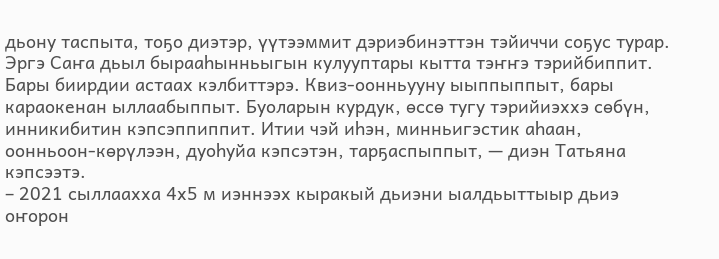дьону таспыта, тоҕо диэтэр, үүтээммит дэриэбинэттэн тэйиччи соҕус турар.
Эргэ Саҥа дьыл бырааһынньыгын кулууптары кытта тэҥҥэ тэрийбиппит. Бары биирдии астаах кэлбиттэрэ. Квиз-оонньууну ыыппыппыт, бары караокенан ыллаабыппыт. Буоларын курдук, өссө тугу тэрийиэххэ сөбүн, инникибитин кэпсэппиппит. Итии чэй иһэн, минньигэстик аһаан, оонньоон-көрүлээн, дуоһуйа кэпсэтэн, тарҕаспыппыт, — диэн Татьяна кэпсээтэ.
– 2021 сыллаахха 4х5 м иэннээх кыракый дьиэни ыалдьыттыыр дьиэ оҥорон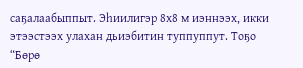саҕалаабыппыт. Эһиилигэр 8х8 м иэннээх, икки этээстээх улахан дьиэбитин туппуппут. Тоҕо “Бөрө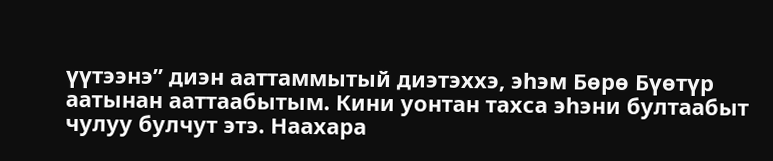үүтээнэ” диэн ааттаммытый диэтэххэ, эһэм Бөрө Бүөтүр аатынан ааттаабытым. Кини уонтан тахса эһэни бултаабыт чулуу булчут этэ. Наахара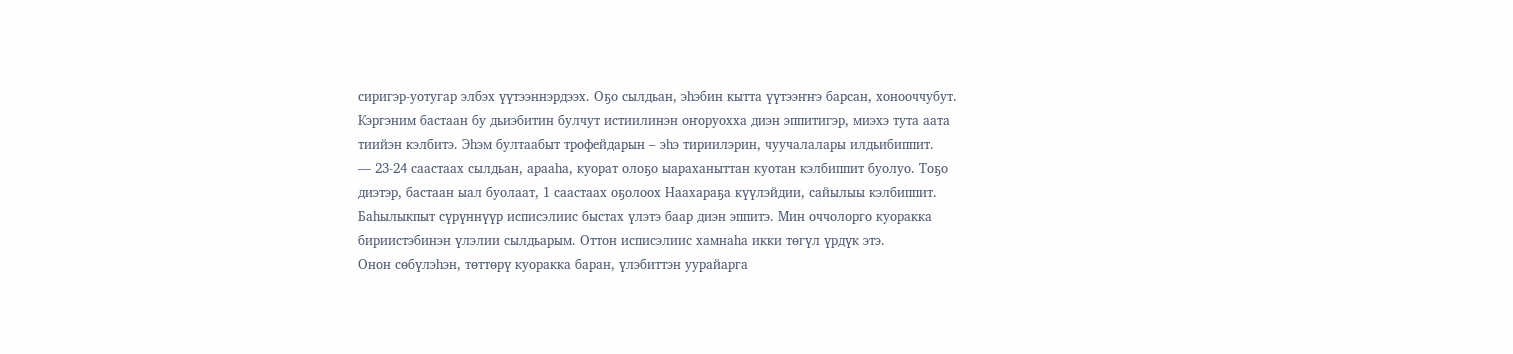сиригэр-уотугар элбэх үүтээннэрдээх. Оҕо сылдьан, эһэбин кытта үүтээҥҥэ барсан, хонооччубут. Кэргэним бастаан бу дьиэбитин булчут истиилинэн оҥоруохха диэн эппитигэр, миэхэ тута аата тиийэн кэлбитэ. Эһэм бултаабыт трофейдарын – эһэ тириилэрин, чуучалалары илдьибиппит.
— 23-24 саастаах сылдьан, арааһа, куорат олоҕо ыараханыттан куотан кэлбиппит буолуо. Тоҕо диэтэр, бастаан ыал буолаат, 1 саастаах оҕолоох Наахараҕа күүлэйдии, сайылыы кэлбиппит. Баһылыкпыт сүрүннүүр исписэлиис быстах үлэтэ баар диэн эппитэ. Мин оччолорго куоракка бириистэбинэн үлэлии сылдьарым. Оттон исписэлиис хамнаһа икки төгүл үрдүк этэ.
Онон сөбүлэһэн, төттөрү куоракка баран, үлэбиттэн уурайарга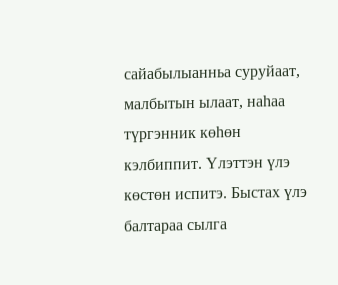сайабылыанньа суруйаат, малбытын ылаат, наһаа түргэнник көһөн кэлбиппит. Үлэттэн үлэ көстөн испитэ. Быстах үлэ балтараа сылга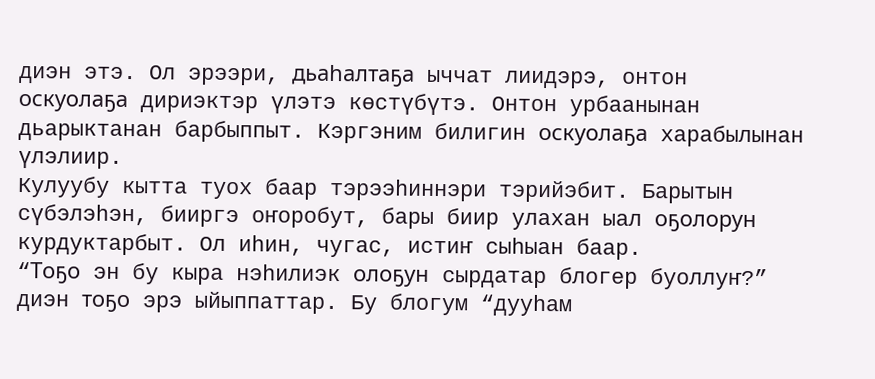диэн этэ. Ол эрээри, дьаһалтаҕа ыччат лиидэрэ, онтон оскуолаҕа дириэктэр үлэтэ көстүбүтэ. Онтон урбаанынан дьарыктанан барбыппыт. Кэргэним билигин оскуолаҕа харабылынан үлэлиир.
Кулуубу кытта туох баар тэрээһиннэри тэрийэбит. Барытын сүбэлэһэн, бииргэ оҥоробут, бары биир улахан ыал оҕолорун курдуктарбыт. Ол иһин, чугас, истиҥ сыһыан баар.
“Тоҕо эн бу кыра нэһилиэк олоҕун сырдатар блогер буоллуҥ?” диэн тоҕо эрэ ыйыппаттар. Бу блогум “дууһам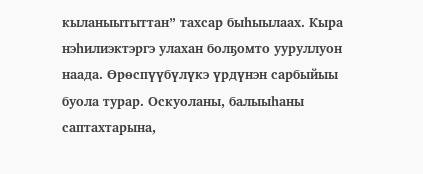кыланыытыттан” тахсар быһыылаах. Кыра нэһилиэктэргэ улахан болҕомто ууруллуон наада. Өрөспүүбүлүкэ үрдүнэн сарбыйыы буола турар. Оскуоланы, балыыһаны саптахтарына,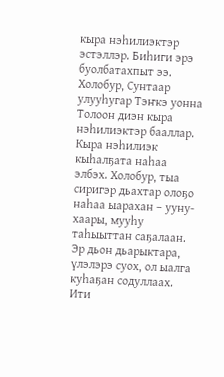кыра нэһилиэктэр эстэллэр. Биһиги эрэ буолбатахпыт ээ. Холобур, Сунтаар улууһугар Тэҥкэ уонна Толоон диэн кыра нэһилиэктэр бааллар.
Кыра нэһилиэк кыһалҕата наһаа элбэх. Холобур, тыа сиригэр дьахтар олоҕо наһаа ыарахан – ууну-хаары, мууһу таһыыттан саҕалаан. Эр дьон дьарыктара, үлэлэрэ суох, ол ыалга куһаҕан содуллаах. Ити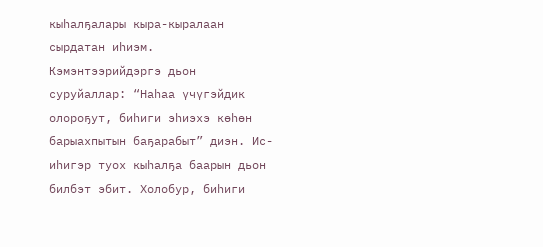кыһалҕалары кыра-кыралаан сырдатан иһиэм.
Кэмэнтээрийдэргэ дьон суруйаллар: “Наһаа үчүгэйдик олороҕут, биһиги эһиэхэ көһөн барыахпытын баҕарабыт” диэн. Ис-иһигэр туох кыһалҕа баарын дьон билбэт эбит. Холобур, биһиги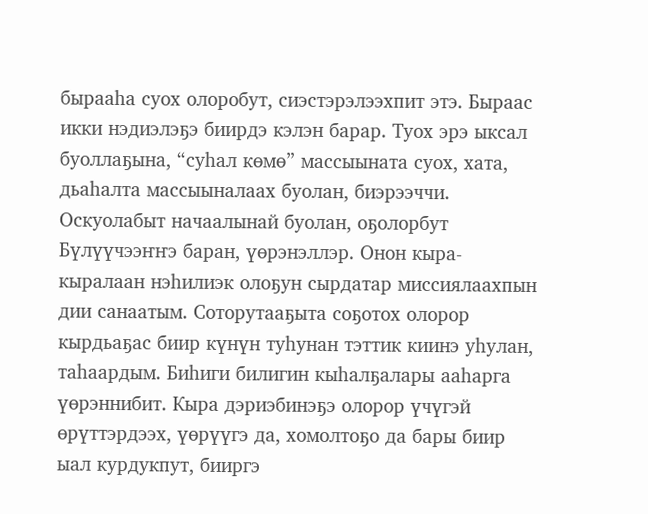бырааһа суох олоробут, сиэстэрэлээхпит этэ. Быраас икки нэдиэлэҕэ биирдэ кэлэн барар. Туох эрэ ыксал буоллаҕына, “суһал көмө” массыыната суох, хата, дьаһалта массыыналаах буолан, биэрээччи.
Оскуолабыт начаалынай буолан, оҕолорбут Бүлүүчээҥҥэ баран, үөрэнэллэр. Онон кыра-кыралаан нэһилиэк олоҕун сырдатар миссиялаахпын дии санаатым. Соторутааҕыта соҕотох олорор кырдьаҕас биир күнүн туһунан тэттик киинэ уһулан, таһаардым. Биһиги билигин кыһалҕалары ааһарга үөрэннибит. Кыра дэриэбинэҕэ олорор үчүгэй өрүттэрдээх, үөрүүгэ да, хомолтоҕо да бары биир ыал курдукпут, бииргэ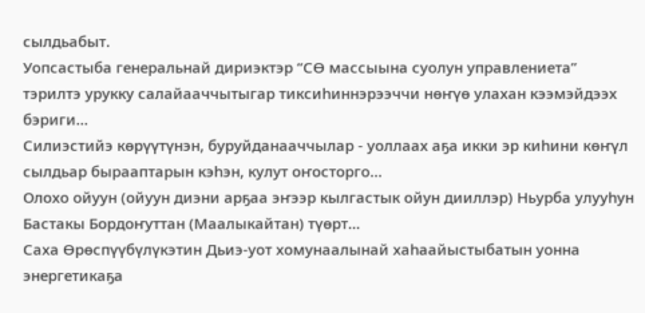сылдьабыт.
Уопсастыба генеральнай дириэктэр “СӨ массыына суолун управлениета” тэрилтэ урукку салайааччытыгар тиксиһиннэрээччи нөҥүө улахан кээмэйдээх бэриги…
Силиэстийэ көрүүтүнэн, буруйданааччылар - уоллаах аҕа икки эр киһини көҥүл сылдьар бырааптарын кэһэн, кулут оҥосторго…
Олохо ойуун (ойуун диэни арҕаа эҥээр кылгастык ойун дииллэр) Ньурба улууһун Бастакы Бордоҥуттан (Маалыкайтан) түөрт…
Саха Өрөспүүбүлүкэтин Дьиэ-уот хомунаалынай хаһаайыстыбатын уонна энергетикаҕа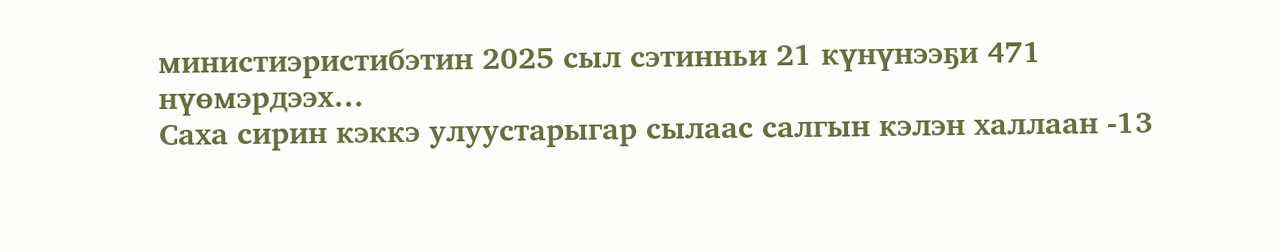министиэристибэтин 2025 сыл сэтинньи 21 күнүнээҕи 471 нүөмэрдээх…
Саха сирин кэккэ улуустарыгар сылаас салгын кэлэн халлаан -13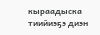кыраадыска тиийиэҕэ диэн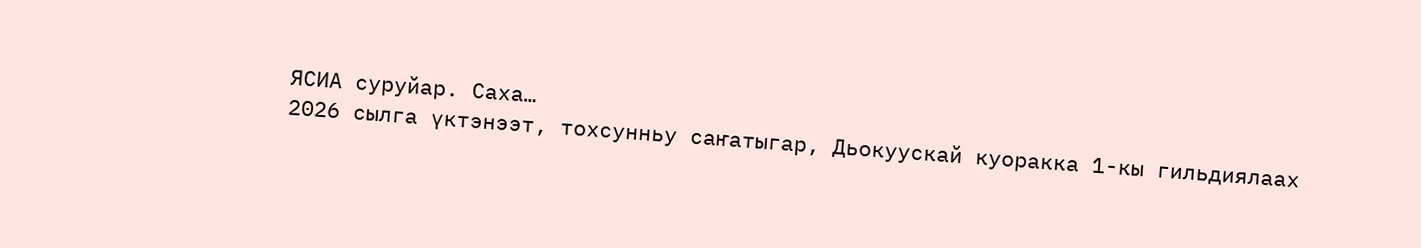ЯСИА суруйар. Саха…
2026 сылга үктэнээт, тохсунньу саҥатыгар, Дьокуускай куоракка 1-кы гильдиялаах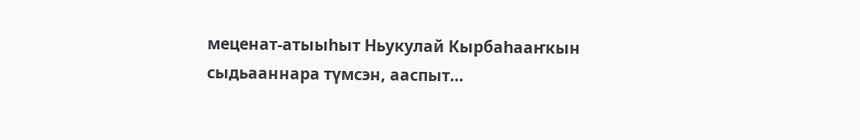меценат-атыыһыт Ньукулай Кырбаһааҥкын сыдьааннара түмсэн, ааспыт…